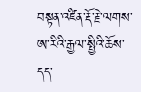བསྟན་འཛིན་རྡོ་རྗེ་ལགས་ཨ་རིའི་རྒྱལ་སྤྱིའི་ཆོས་དད་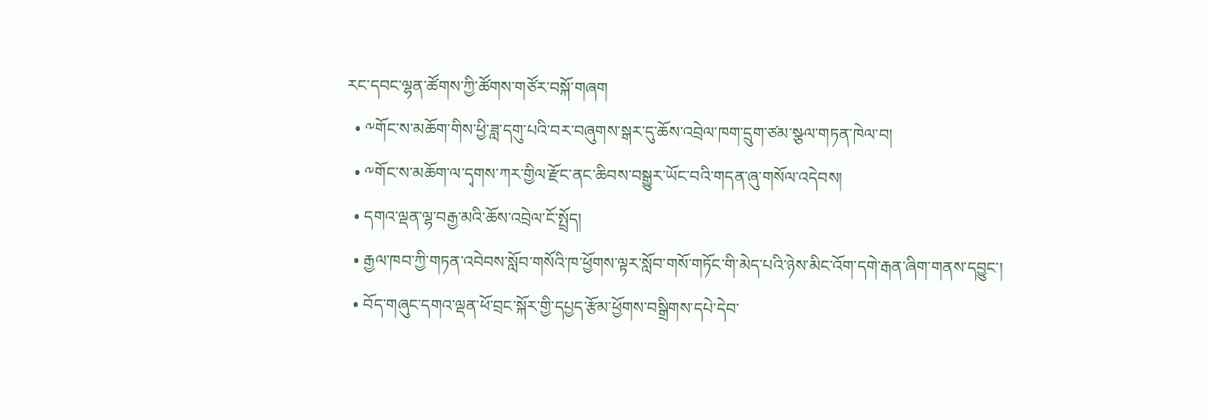རང་དབང་ལྷན་ཚོགས་ཀྱི་ཚོགས་གཙོར་བསྐོ་གཞག
  • ༸གོང་ས་མཆོག་གིས་ཕྱི་ཟླ་དགུ་པའི་བར་བཞུགས་སྒར་དུ་ཆོས་འབྲེལ་ཁག་དྲུག་ཙམ་སྩལ་གཏན་ཁེལ་བ།
  • ༸གོང་ས་མཆོག་ལ་དྭགས་ཀར་གྱིལ་རྫོང་ནང་ཆིབས་བསྒྱུར་ཡོང་བའི་གདན་ཞུ་གསོལ་འདེབས།
  • དགའ་ལྡན་ལྷ་བརྒྱ་མའི་ཆོས་འབྲེལ་ངོ་སྤྲོད།
  • རྒྱལ་ཁབ་ཀྱི་གཏན་འབེབས་སློབ་གསོའི་ཁ་ཕྱོགས་ལྟར་སློབ་གསོ་གཏོང་གི་མེད་པའི་ཉེས་མིང་འོག་དགེ་རྒན་ཞིག་གནས་དབྱུང་།
  • བོད་གཞུང་དགའ་ལྡན་ཕོ་བྲང་སྐོར་གྱི་དཔྱད་རྩོམ་ཕྱོགས་བསྒྲིགས་དཔེ་དེབ་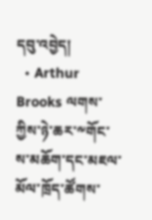དབུ་འབྱེད།
  • Arthur Brooks ལགས་ཀྱིས་ཉེ་ཆར་༸གོང་ས་མཆོག་དང་མཇལ་མོལ་ཁྲོད་ཚོགས་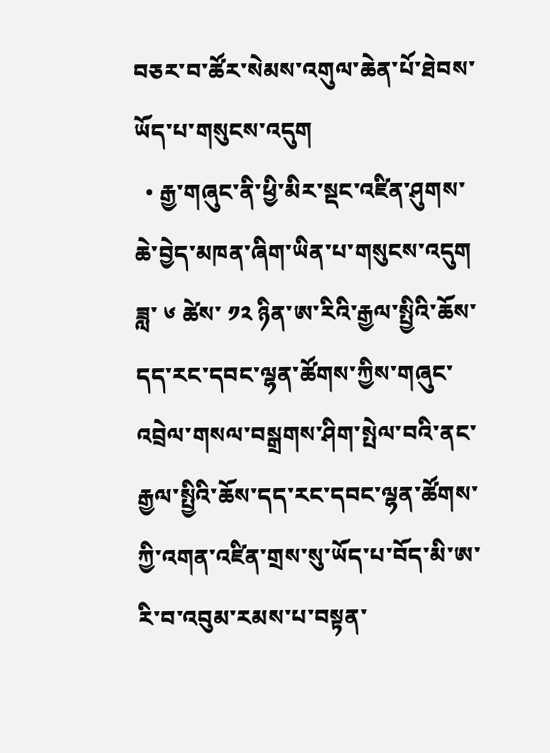བཅར་བ་ཚོར་སེམས་འགུལ་ཆེན་པོ་ཐེབས་ཡོད་པ་གསུངས་འདུག
  • རྒྱ་གཞུང་ནི་ཕྱི་མིར་སྡང་འཛིན་ཤུགས་ཆེ་བྱེད་མཁན་ཞིག་ཡིན་པ་གསུངས་འདུག
ཟླ་ ༦ ཚེས་ ༡༢ ཉིན་ཨ་རིའི་རྒྱལ་སྤྱིའི་ཆོས་དད་རང་དབང་ལྷན་ཚོགས་ཀྱིས་གཞུང་འབྲེལ་གསལ་བསྒྲགས་ཤིག་སྤེལ་བའི་ནང་རྒྱལ་སྤྱིའི་ཆོས་དད་རང་དབང་ལྷན་ཚོགས་ཀྱི་འགན་འཛིན་གྲས་སུ་ཡོད་པ་བོད་མི་ཨ་རི་བ་འབུམ་རམས་པ་བསྟན་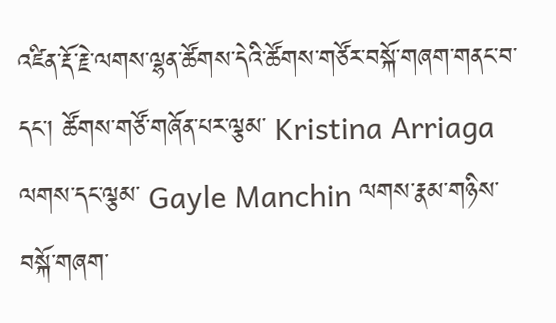འཛིན་རྡོ་རྗེ་ལགས་ལྷན་ཚོགས་དེའི་ཚོགས་གཙོར་བསྐོ་གཞག་གནང་བ་དང་། ཚོགས་གཙོ་གཞོན་པར་ལྕམ་ Kristina Arriaga ལགས་དང་ལྕམ་ Gayle Manchin ལགས་རྣམ་གཉིས་བསྐོ་གཞག་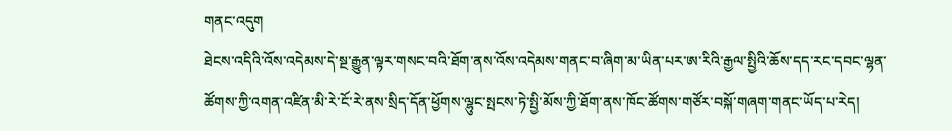གནང་འདུག
ཐེངས་འདིའི་འོས་འདེམས་དེ་སྔ་རྒྱུན་ལྟར་གསང་བའི་ཐོག་ནས་འོས་འདེམས་གནང་བ་ཞིག་མ་ཡིན་པར་ཨ་རིའི་རྒྱལ་སྤྱིའི་ཆོས་དད་རང་དབང་ལྷན་ཚོགས་ཀྱི་འགན་འཛིན་མི་རེ་ངོ་རེ་ནས་སྲིད་དོན་ཕྱོགས་ལྷུང་སྤངས་ཏེ་སྤྱི་མོས་ཀྱི་ཐོག་ནས་ཁོང་ཚོགས་གཙོར་བསྐོ་གཞག་གནང་ཡོད་པ་རེད།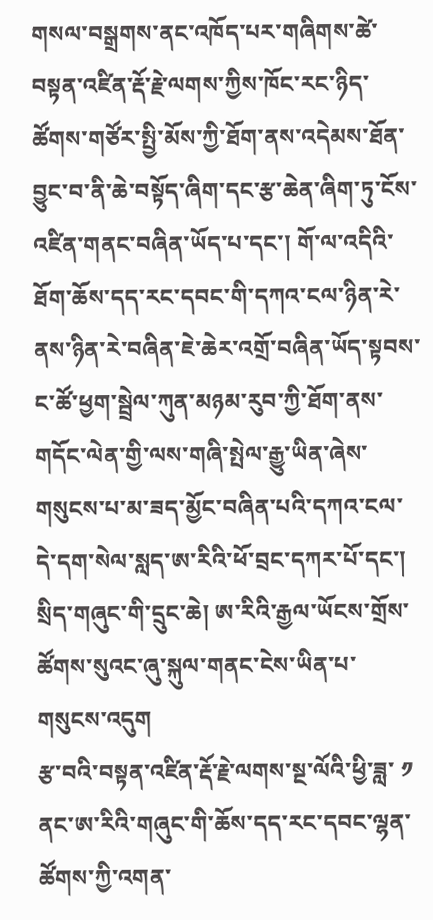གསལ་བསྒྲགས་ནང་འཁོད་པར་གཞིགས་ཚེ་བསྟན་འཛིན་རྡོ་རྗེ་ལགས་ཀྱིས་ཁོང་རང་ཉིད་ཚོགས་གཙོར་སྤྱི་མོས་ཀྱི་ཐོག་ནས་འདེམས་ཐོན་བྱུང་བ་ནི་ཆེ་བསྟོད་ཞིག་དང་རྩ་ཆེན་ཞིག་ཏུ་ངོས་འཛིན་གནང་བཞིན་ཡོད་པ་དང་། གོ་ལ་འདིའི་ཐོག་ཆོས་དད་རང་དབང་གི་དཀའ་ངལ་ཉིན་རེ་ནས་ཉིན་རེ་བཞིན་ཇེ་ཆེར་འགྲོ་བཞིན་ཡོད་སྟབས་ང་ཚོ་ཕྱག་སྦྲེལ་ཀུན་མཉམ་རུབ་ཀྱི་ཐོག་ནས་གདོང་ལེན་གྱི་ལས་གཞི་སྤེལ་རྒྱུ་ཡིན་ཞེས་གསུངས་པ་མ་ཟད་མྱོང་བཞིན་པའི་དཀའ་ངལ་དེ་དག་སེལ་སླད་ཨ་རིའི་ཕོ་བྲང་དཀར་པོ་དང་། སྲིད་གཞུང་གི་དྲུང་ཆེ། ཨ་རིའི་རྒྱལ་ཡོངས་གྲོས་ཚོགས་སུའང་ཞུ་སྐུལ་གནང་ངེས་ཡིན་པ་གསུངས་འདུག
རྩ་བའི་བསྟན་འཛིན་རྡོ་རྗེ་ལགས་སྔ་ལོའི་ཕྱི་ཟླ་ ༡ ནང་ཨ་རིའི་གཞུང་གི་ཆོས་དད་རང་དབང་ལྷན་ཚོགས་ཀྱི་འགན་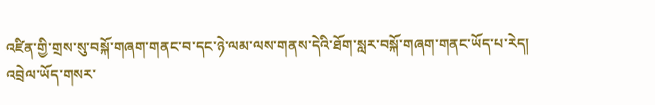འཛིན་གྱི་གྲས་སུ་བསྐོ་གཞག་གནང་བ་དང་ཉེ་ལམ་ལས་གནས་དེའི་ཐོག་སླར་བསྐོ་གཞག་གནང་ཡོད་པ་རེད།
འབྲེལ་ཡོད་གསར་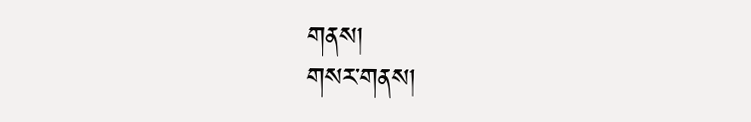གནས།
གསར་གནས།